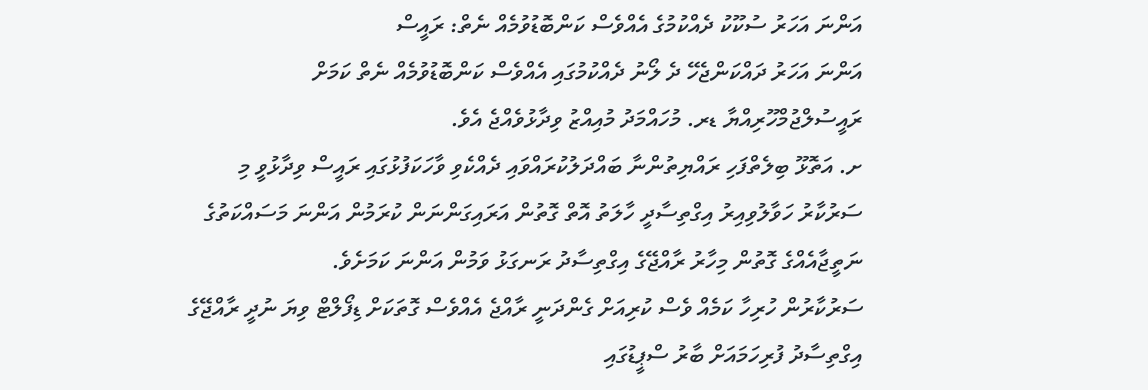އަންނަ އަހަރު ސުކޫކު ދެއްކުމުގެ އެއްވެސް ކަންބޮޑުވުމެއް ނެތް: ރައީސް
އަންނަ އަހަރު ދައްކަންޖެހޭ ދެ ލޯނު ދެއްކުމުގައި އެއްވެސް ކަންބޮޑުވުމެއް ނެތް ކަމަށް ރައީސުލްޖުމްހޫރިއްޔާ ޑރ. މުހައްމަދު މުއިއްޒު ވިދާޅުވެއްޖެ އެވެ.
ށ. އަތޮޅޫ ބިލެތްފަހި ރައްޔިތުންނާ ބައްދަލުކުރައްވައި ދެއްކެވި ވާހަކަފުޅުގައި ރައީސް ވިދާޅުވީ މި ސަރުކާރު ހަވާލުވިއިރު އިގްތިސާދީ ހާލަތު އޮތް ގޮތުން އަރައިގަންނަން ކުރަމުން އަންނަ މަސައްކަތުގެ ނަތީޖާއެއްގެ ގޮތުން މިހާރު ރާއްޖޭގެ އިގްތިސާދު ރަނގަޅު ވަމުން އަންނަ ކަމަށެވެ.
ސަރުކާރުން ހުރިހާ ކަމެއް ވެސް ކުރިއަށް ގެންދަނީ ރާއްޖެ އެއްވެސް ގޮތަކަށް ޑިފޯލްޓް ވިޔަ ނުދީ ރާއްޖޭގެ އިގްތިސާދު ފުރިހަމައަށް ބާރު ސްޕީޑުގައި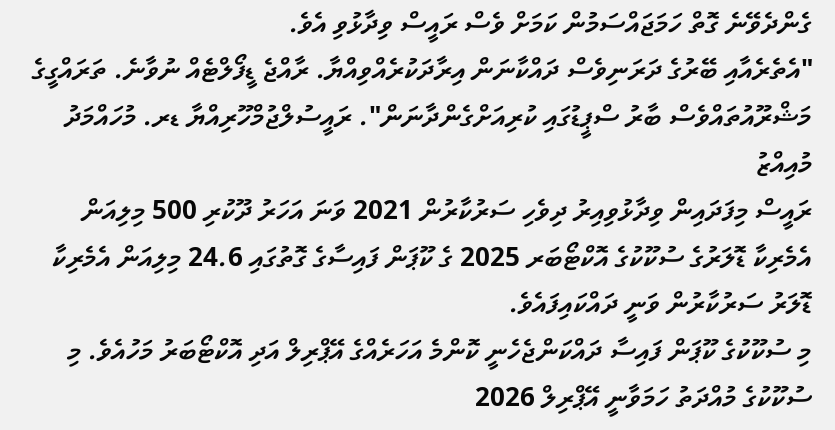ގެންދެވޭނެ ގޮތް ހަމަޖައްސަމުން ކަމަށް ވެސް ރައީސް ވިދާޅުވި އެވެ.
"އެތެރެއާއި ބޭރުގެ ދަރަނިވެސް ދައްކާނަން އިރާދަކުރެއްވިއްޔާ. ރާއްޖެ ޑީފޯލްޓެއް ނުވާނެ. ތަރައްގީގެ މަޝްރޫއުތައްވެސް ބާރު ސްޕީޑުގައި ކުރިއަށްގެންދާނަން". ރައީސުލްޖުމްހޫރިއްޔާ ޑރ. މުހައްމަދު މުއިއްޒު
ރައީސް މިފަދައިން ވިދާޅުވިއިރު ދިވެހި ސަރުކާރުން 2021 ވަނަ އަހަރު ދޫކުރި 500 މިލިއަން އެމެރިކާ ޑޮލަރުގެ ސުކޫކުގެ އޮކްޓޯބަރ 2025 ގެ ކޫޕަން ފައިސާގެ ގޮތުގައި 24.6 މިލިއަން އެމެރިކާ ޑޮލަރު ސަރުކާރުން ވަނީ ދައްކައިފައެވެ.
މި ސުކޫކުގެ ކޫޕަން ފައިސާ ދައްކަންޖެހެނީ ކޮންމެ އަހަރެއްގެ އޭޕްރިލް އަދި އޮކްޓޯބަރު މަހުއެވެ. މި ސުކޫކުގެ މުއްދަތު ހަމަވާނީ އޭޕްރިލް 2026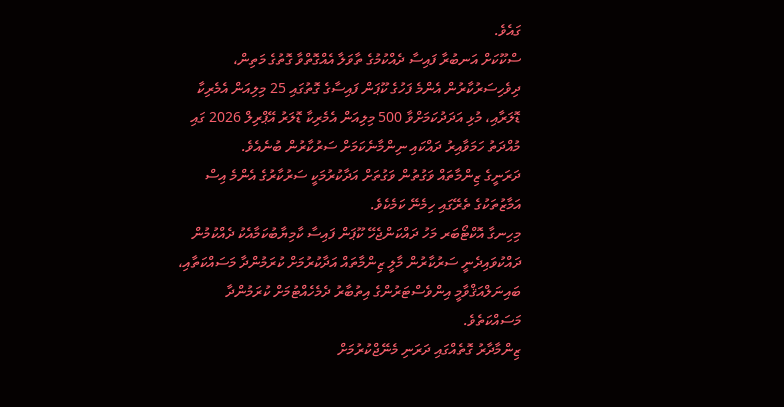ގައެވެ.
ސްކޫކަށް އަނބުރާ ފައިސާ ދެއްކުމުގެ ތާވަލާ އެއްގޮތްވާ ގޮތުގެ މަތިން، ދިވެހިސަރުކާރުން އެންމެ ފަހުގެ ކޫޕަން ފައިސާގެ ގޮތުގައި 25 މިލިއަން އެމެރިކާ ޑޮލަރާއި، މުޅި އަދަދުކަމަށްވާ 500 މިލިއަން އެމެރިކާ ޑޮލަރު އޭޕްރިލް 2026 ގައި މުއްދަތު ހަމަވާއިރު ދައްކައި ނިންމާނެކަމަށް ސަރުކާރުން ބުނެއެވެ.
ދަރަނީގެ ޒިންމާތައް ވަގުތުން ވަގުތަށް އަދާކުރުމަކީ ސަރުކާރުގެ އެންމެ އިސް އަމާޒުތަކުގެ ތެރޭގައި ހިމެނޭ ކަމެކެވެ.
މިހިނގާ އޮކްޓޯބަރ މަހު ދައްކަންޖެހޭ ކޫޕަން ފައިސާ ކާމިޔާބުކަމާއެކު ދެއްކުމުން ދައްކުވައިދެނީ ސަރުކާރުން މާލީ ޒިންމާތައް އަދާކުރުމަށް ކުރަމުންދާ މަސައްކަތާއި، ބައިނަލްއަޤްވާމީ އިންވެސްޓަރުންގެ އިތުބާރު ދެމެހެއްޓުމަށް ކުރަމުންދާ މަސައްކަތެވެ.
ޒިންމާދާރު ގޮތެއްގައި ދަރަނި މެނޭޖްކުރުމަށް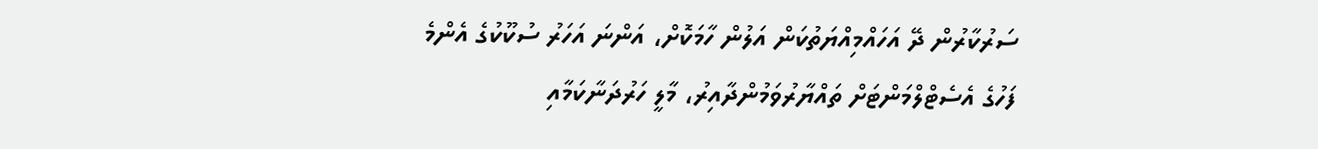ސަރުކާރުން ދޭ އަހައްމިއްޔަތުކަން އަލުން ހާމަކޮށް، އަންނަ އަހަރު ސުކޫކުގެ އެންމެ ފަހުގެ އެސެޓްލްމަންޓަށް ތައްޔާރުވަމުންދާއިރު، މާލީ ހަރުދަނާކަމާއި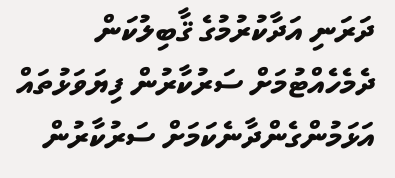ދަރަނި އަދާކުރުމުގެ ޤާބިލުކަން ދެމެހެއްޓުމަށް ސަރުކާރުން ފިޔަވަޅުތައް އަޅަމުންގެންދާނެކަމަށް ސަރުކާރުން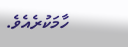ހާމަކުރެއެވެ.